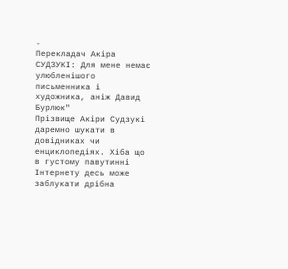-
Перекладач Акіра СУДЗУКІ: Для мене немає улюбленішого письменника і художника, аніж Давид Бурлюк"
Прізвище Акіри Судзукі даремно шукати в довідниках чи енциклопедіях. Хіба що в густому павутинні Інтернету десь може заблукати дрібна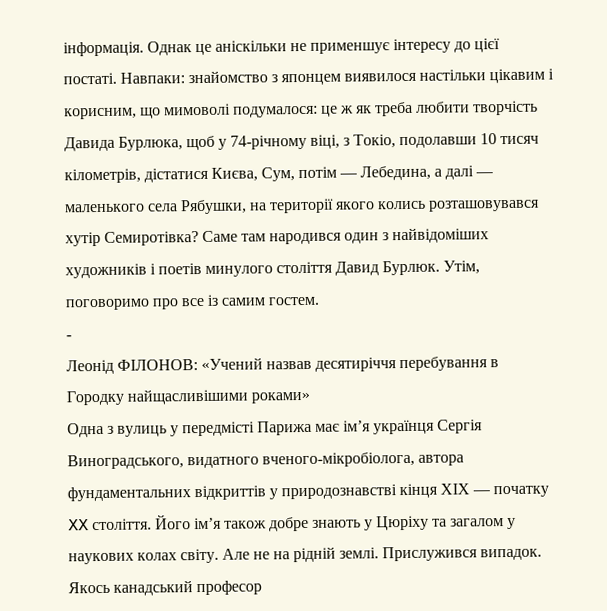інформація. Однак це аніскільки не применшує інтересу до цієї постаті. Навпаки: знайомство з японцем виявилося настільки цікавим і корисним, що мимоволі подумалося: це ж як треба любити творчість Давида Бурлюка, щоб у 74-річному віці, з Токіо, подолавши 10 тисяч кілометрів, дістатися Києва, Сум, потім — Лебедина, а далі — маленького села Рябушки, на території якого колись розташовувався хутір Семиротівка? Саме там народився один з найвідоміших художників і поетів минулого століття Давид Бурлюк. Утім, поговоримо про все із самим гостем.
-
Леонід ФІЛОНОВ: «Учений назвав десятиріччя перебування в Городку найщасливішими роками»
Одна з вулиць у передмісті Парижа має ім’я українця Сергія Виноградського, видатного вченого-мікробіолога, автора фундаментальних відкриттів у природознавстві кінця XІX — початку XX століття. Його ім’я також добре знають у Цюріху та загалом у наукових колах світу. Але не на рідній землі. Прислужився випадок.
Якось канадський професор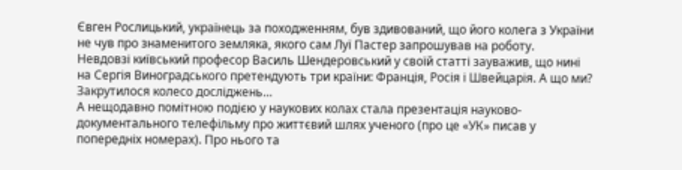Євген Рослицький, українець за походженням, був здивований, що його колега з України не чув про знаменитого земляка, якого сам Луї Пастер запрошував на роботу.
Невдовзі київський професор Василь Шендеровський у своїй статті зауважив, що нині на Сергія Виноградського претендують три країни: Франція, Росія і Швейцарія. А що ми? Закрутилося колесо досліджень…
А нещодавно помітною подією у наукових колах стала презентація науково-документального телефільму про життєвий шлях ученого (про це «УК» писав у попередніх номерах). Про нього та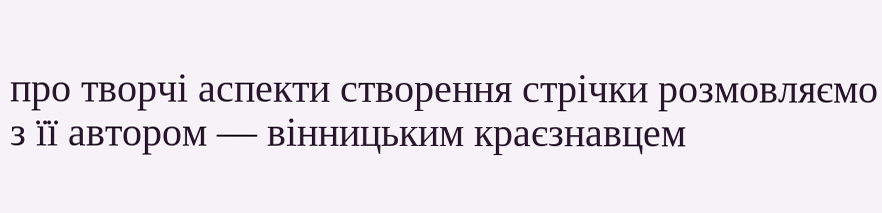про творчі аспекти створення стрічки розмовляємо з її автором — вінницьким краєзнавцем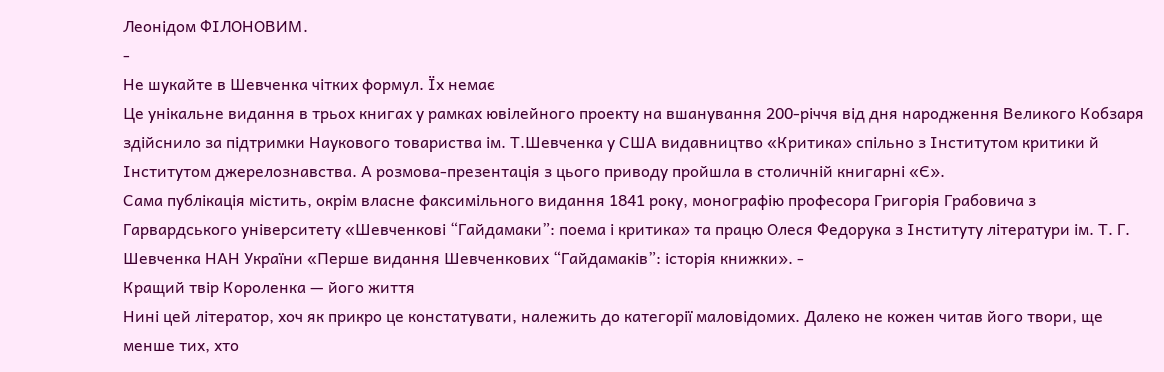Леонідом ФІЛОНОВИМ.
-
Не шукайте в Шевченка чітких формул. Їх немає
Це унікальне видання в трьох книгах у рамках ювілейного проекту на вшанування 200-річчя від дня народження Великого Кобзаря здійснило за підтримки Наукового товариства ім. Т.Шевченка у США видавництво «Критика» спільно з Інститутом критики й Інститутом джерелознавства. А розмова-презентація з цього приводу пройшла в столичній книгарні «Є».
Сама публікація містить, окрім власне факсимільного видання 1841 року, монографію професора Григорія Грабовича з Гарвардського університету «Шевченкові “Гайдамаки”: поема і критика» та працю Олеся Федорука з Інституту літератури ім. Т. Г. Шевченка НАН України «Перше видання Шевченкових “Гайдамаків”: історія книжки». -
Кращий твір Короленка — його життя
Нині цей літератор, хоч як прикро це констатувати, належить до категорії маловідомих. Далеко не кожен читав його твори, ще менше тих, хто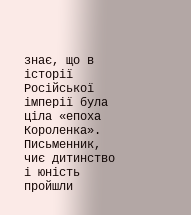знає, що в історії Російської імперії була ціла «епоха Короленка».
Письменник, чиє дитинство і юність пройшли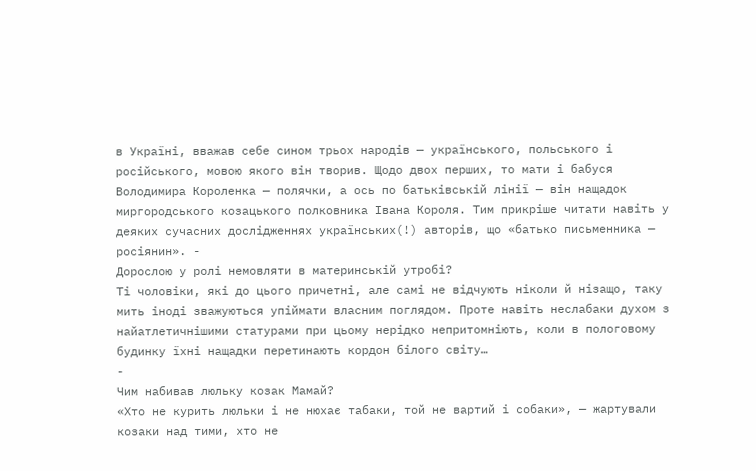в Україні, вважав себе сином трьох народів — українського, польського і російського, мовою якого він творив. Щодо двох перших, то мати і бабуся Володимира Короленка — полячки, а ось по батьківській лінії — він нащадок миргородського козацького полковника Івана Короля. Тим прикріше читати навіть у деяких сучасних дослідженнях українських(!) авторів, що «батько письменника — росіянин». -
Дорослою у ролі немовляти в материнській утробі?
Ті чоловіки, які до цього причетні, але самі не відчують ніколи й нізащо, таку мить іноді зважуються упіймати власним поглядом. Проте навіть неслабаки духом з найатлетичнішими статурами при цьому нерідко непритомніють, коли в пологовому будинку їхні нащадки перетинають кордон білого світу…
-
Чим набивав люльку козак Мамай?
«Хто не курить люльки і не нюхає табаки, той не вартий і собаки», — жартували козаки над тими, хто не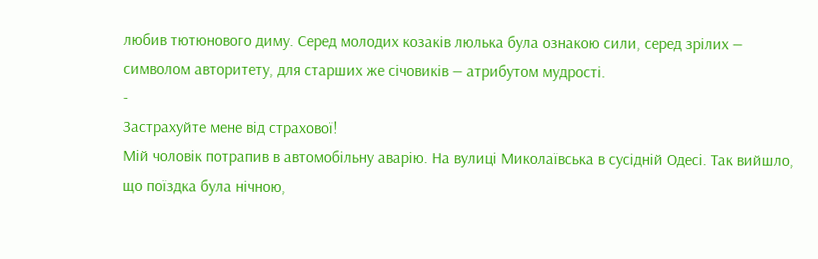любив тютюнового диму. Серед молодих козаків люлька була ознакою сили, серед зрілих — символом авторитету, для старших же січовиків — атрибутом мудрості.
-
Застрахуйте мене від страхової!
Мій чоловік потрапив в автомобільну аварію. На вулиці Миколаївська в сусідній Одесі. Так вийшло, що поїздка була нічною,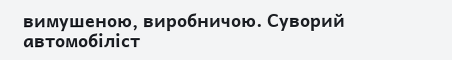вимушеною, виробничою. Суворий автомобіліст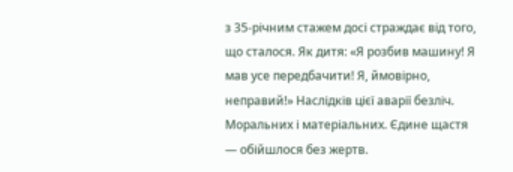з 35-річним стажем досі страждає від того, що сталося. Як дитя: «Я розбив машину! Я мав усе передбачити! Я, ймовірно, неправий!» Наслідків цієї аварії безліч. Моральних і матеріальних. Єдине щастя — обійшлося без жертв.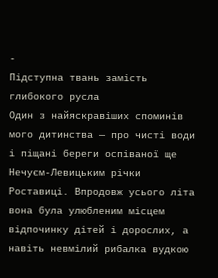-
Підступна твань замість глибокого русла
Один з найяскравіших споминів мого дитинства — про чисті води і піщані береги оспіваної ще Нечуєм-Левицьким річки Роставиці. Впродовж усього літа вона була улюбленим місцем відпочинку дітей і дорослих, а навіть невмілий рибалка вудкою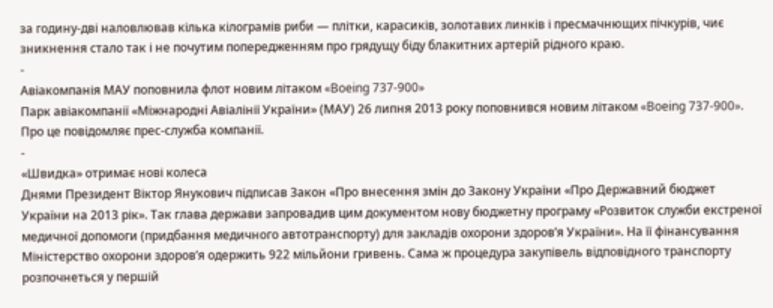за годину-дві наловлював кілька кілограмів риби — плітки, карасиків, золотавих линків і пресмачнющих пічкурів, чиє зникнення стало так і не почутим попередженням про грядущу біду блакитних артерій рідного краю.
-
Авіакомпанія МАУ поповнила флот новим літаком «Boeing 737-900»
Парк авіакомпанії «Міжнародні Авіалінії України» (МАУ) 26 липня 2013 року поповнився новим літаком «Boeing 737-900». Про це повідомляє прес-служба компанії.
-
«Швидка» отримає нові колеса
Днями Президент Віктор Янукович підписав Закон «Про внесення змін до Закону України «Про Державний бюджет України на 2013 рік». Так глава держави запровадив цим документом нову бюджетну програму «Розвиток служби екстреної медичної допомоги (придбання медичного автотранспорту) для закладів охорони здоров’я України». На її фінансування Міністерство охорони здоров’я одержить 922 мільйони гривень. Сама ж процедура закупівель відповідного транспорту розпочнеться у першій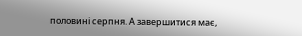половині серпня. А завершитися має,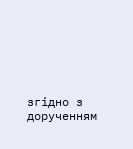згідно з дорученням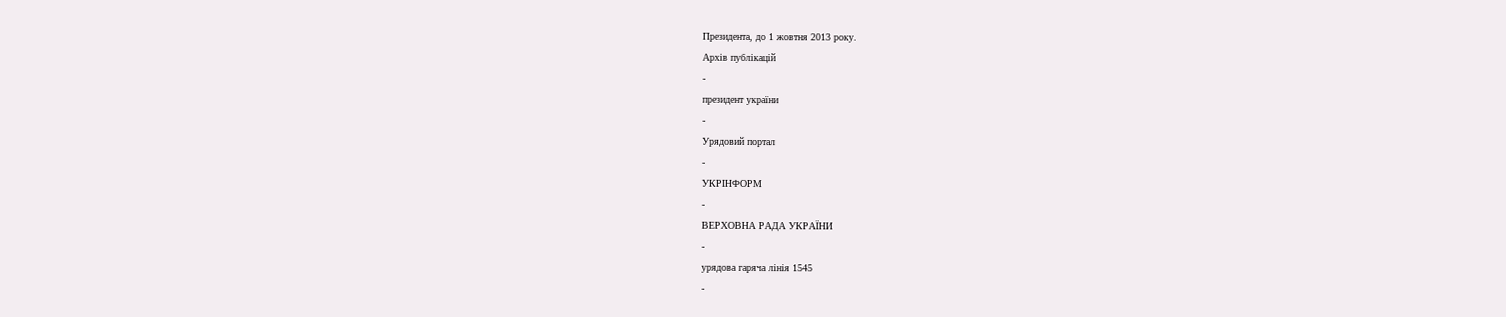Президента, до 1 жовтня 2013 року.
Архів публікацій
-
президент україни
-
Урядовий портал
-
УКРІНФОРМ
-
ВЕРХОВНА РАДА УКРАЇНИ
-
урядова гаряча лінія 1545
-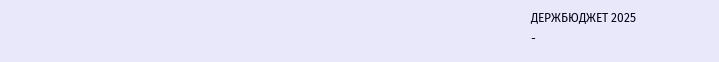ДЕРЖБЮДЖЕТ 2025
-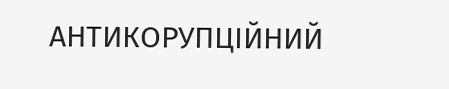АНТИКОРУПЦІЙНИЙ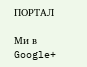ПОРТАЛ

Ми в Google+